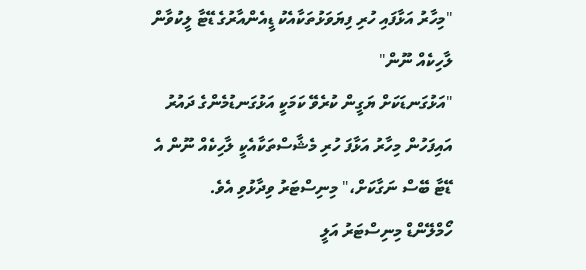"މިހާރު އަޅާފައި ހުރި ފިޔަވަޅުތަކާއެކު ޑީއެންއާރުގެ ޑޭޓާ ލީކުވާން ލާހިކެއް ނޫން"
"އަޅުގަނޑަކަށް ޔަގީން ކުރެވޭ ކަމަކީ އަޅުގަނޑުމެންގެ ދައުރު އައިފަހުން މިހާރު އަޅާފަ ހުރި މެޝާސްތަކާއެކީ ލާހިކެއް ނޫން އެ ޑޭޓާ ބޭސް ނަގާކަށް،" މިނިސްޓަރު ވިދާޅުވި އެވެ.
ހޯމްލޭންޑް މިނިސްޓަރު އަލީ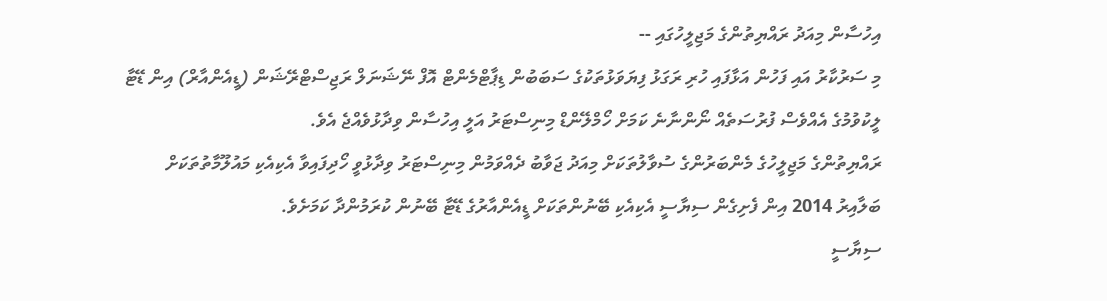އިހުސާން މިއަދު ރައްޔިތުންގެ މަޖިލީހުގައި --
މި ސަރުކާރު އައި ފަހުން އަޅާފައި ހުރި ރަގަޅު ފިޔަވަޅުތަކުގެ ސަބަބުން ޑިޕާޓްމެންޓް އޮފް ނޭޝަނަލް ރަޖިސްޓްރޭޝަން (ޑީއެންއާރް) އިން ޑޭޓާ ލީކުވުމުގެ އެއްވެސް ފުރުސަތެއް ނޯންނާނެ ކަމަށް ހޯމްލޭންޑް މިނިސްޓަރު އަލީ އިހުސާން ވިދާޅުވެއްޖެ އެވެ.
ރައްޔިތުންގެ މަޖިލީހުގެ މެންބަރުންގެ ސުވާލުތަކަށް މިއަދު ޖަވާބު ދެއްވަމުން މިނިސްޓަރު ވިދާޅުވީ ހޯދިފައިވާ އެކިއެކި މައުލޫމާތުތަކަށް ބަލާއިރު 2014 އިން ފެށިގެން ސިޔާސީ އެކިއެކި ބޭނުންތަކަށް ޑީއެންއާރުގެ ޑޭޓާ ބޭނުން ކުރަމުންދާ ކަމަށެވެ.
ސިޔާސީ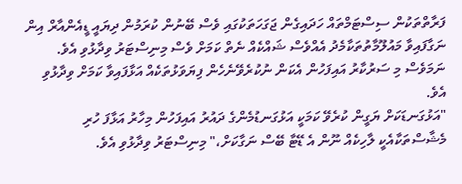ފަރާތްތަކުން ސިސްޓަމްތައް ހަދައިގެން ޖަގަހަތަކުގައި ވެސް ބޭނުން ކުރަމުން ދިޔައީ ޑީއެންއާރް އިން ނަގާފައިވާ މައުލޫމާތުތަކާމެދު އެއްވެސް ޝައްކެއް ނެތް ކަމަށް ވެސް މިނިސްޓަރު ވިދާޅުވި އެވެ. ނަމަވެސް މި ސަރުކާރު އައިފަހުން އެކަން ނުކުރެވޭނެހެން ފިޔަވަޅުތަކެއް އަޅާފައިވާ ކަމަށް ވިދާޅުވި އެވެ.
"އަޅުގަނޑަކަށް ޔަގީން ކުރެވޭ ކަމަކީ އަޅުގަނޑުމެންގެ ދައުރު އައިފަހުން މިހާރު އަޅާފަ ހުރި މެޝާސްތަކާއެކީ ލާހިކެއް ނޫން އެ ޑޭޓާ ބޭސް ނަގާކަށް،" މިނިސްޓަރު ވިދާޅުވި އެވެ.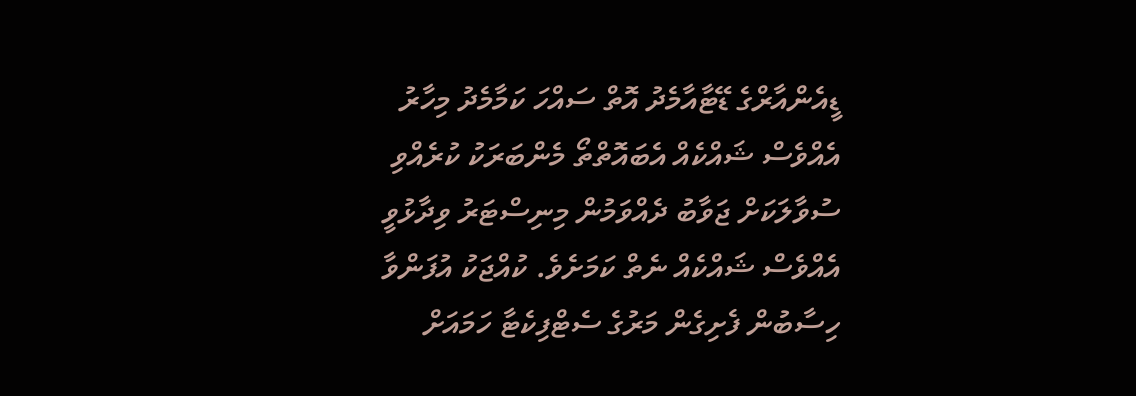ޑީއެންއާރްގެ ޑޭޓާއާމެދު އޮތް ސައްހަ ކަމާމެދު މިހާރު އެއްވެސް ޝައްކެއް އެބައޮތްތޯ މެންބަރަކު ކުރެއްވި ސުވާލަކަށް ޖަވާބު ދެއްވަމުން މިނިސްޓަރު ވިދާޅުވީ އެއްވެސް ޝައްކެއް ނެތް ކަމަށެވެ. ކުއްޖަކު އުފަންވާ ހިސާބުން ފެށިގެން މަރުގެ ސެޓްފިކެޓާ ހަމައަށް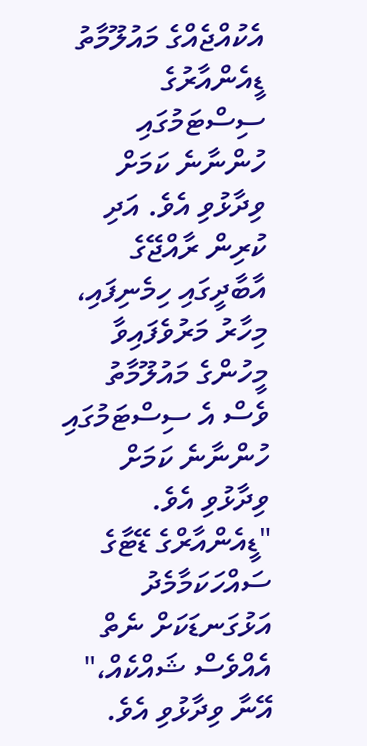އެކުއްޖެއްގެ މައުލޫމާތު ޑީއެންއާރުގެ ސިސްޓަމުގައި ހުންނާނެ ކަމަށް ވިދާޅުވި އެވެ. އަދި ކުރިން ރާއްޖޭގެ އާބާދީގައި ހިމެނިފައި، މިހާރު މަރުވެފައިވާ މީހުންގެ މައުލޫމާތު ވެސް އެ ސިސްޓަމުގައި ހުންނާނެ ކަމަށް ވިދާޅުވި އެވެ.
"ޑީއެންއާރްގެ ޑޭޓާގެ ސައްހަކަމާމެދު އަޅުގަނޑަކަށް ނެތް އެއްވެސް ޝައްކެއް،" އޭނާ ވިދާޅުވި އެވެ.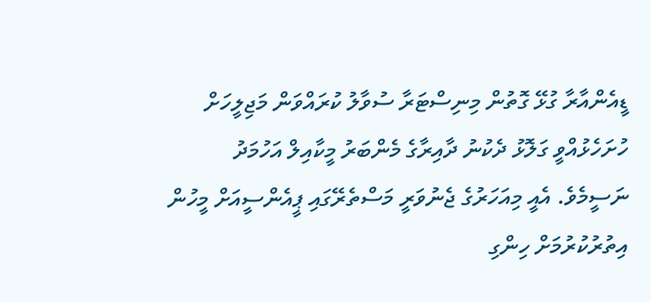ޑީއެންއާރާ ގުޅޭ ގޮތުން މިނިސްޓަރާ ސުވާލު ކުރައްވަން މަޖިލީހަށް ހުށަހެޅުއްވީ ގަލޮޅު ދެކުނު ދާއިރާގެ މެންބަރު މީކާއިލް އަހުމަދު ނަސީމެވެ. އެއީ މިއަހަރުގެ ޖެނުވަރީ މަސްތެރޭގައި ޕީއެންސީއަށް މީހުން އިތުރުކުރުމަށް ހިންގި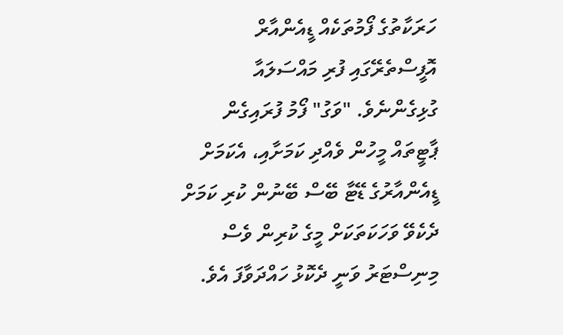ހަރަކާތުގެ ފޯމުތަކެއް ޑީއެންއާރް އޮފީސްތެރޭގައި ފުރި މައްސަލައާ ގުޅިގެންނެވެ. "ވަގު" ފޯމު ފުރައިގެން ޕާޓީތައް މީހުން ވެއްދި ކަމަށާއި، އެކަމަށް ޑީއެންއާރުގެ ޑޭޓާ ބޭސް ބޭނުން ކުރި ކަމަށް ދެކެވޭ ވަހަކަތަކަށް މީގެ ކުރިން ވެސް މިނިސްޓަރު ވަނީ ދެކޮޅު ހައްދަވާފަ އެވެ.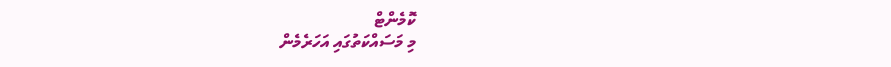ކޮމެންޓް
މި މަސައްކަތުގައި އަހަރެމެން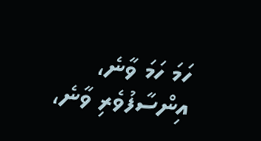ހަމަ ހަމަ ވާނެ، އިންސާފުވެރި ވާނެ،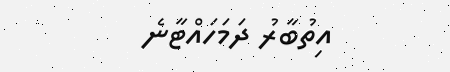އިތުބާރު ދަމަހައްޓާނެ